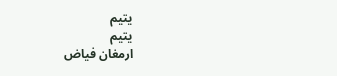يتيم
يتيم
ارمغان فياض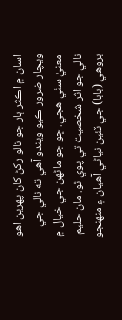اسان ۾ اڪثر ٻار جو نالو رکڻ کان پهرين اهو ويچار ضرور ڪيو ويندو آهي ته نالي جي معنيٰ سٺي هجي. ڇو جو ماڻهن جي خيال ۾ نالي جو اثر شخصيت تي پوي ٿو. مان حليم بروهي (بابا) جي ٽئين نياڻي آهيان ۽ منهنجو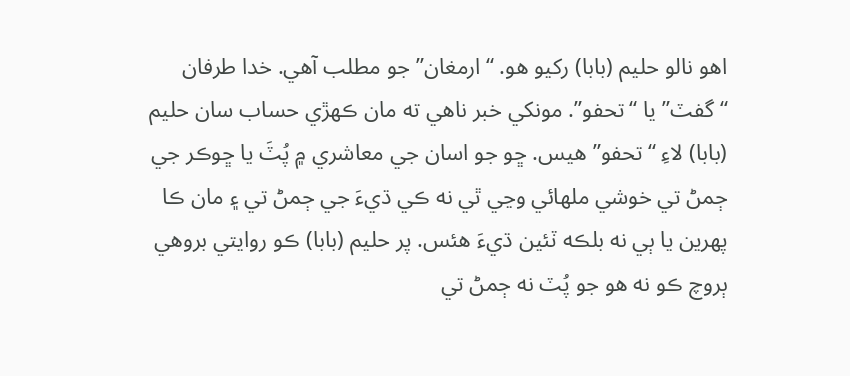اهو نالو حليم (بابا) رکيو هو. “ارمغان” جو مطلب آهي. خدا طرفان “گفٽ” يا “تحفو”. مونکي خبر ناهي ته مان ڪهڙي حساب سان حليم (بابا) لاءِ “تحفو” هيس. ڇو جو اسان جي معاشري ۾ پُٽَ يا ڇوڪر جي ڄمڻ تي خوشي ملهائي وڃي ٿي نه ڪي ڌيءَ جي ڄمڻ تي ۽ مان ڪا پهرين يا ٻي نه بلڪه ٽئين ڌيءَ هئس. پر حليم (بابا) ڪو روايتي بروهي ٻروچ ڪو نه هو جو پُٽ نه ڄمڻ تي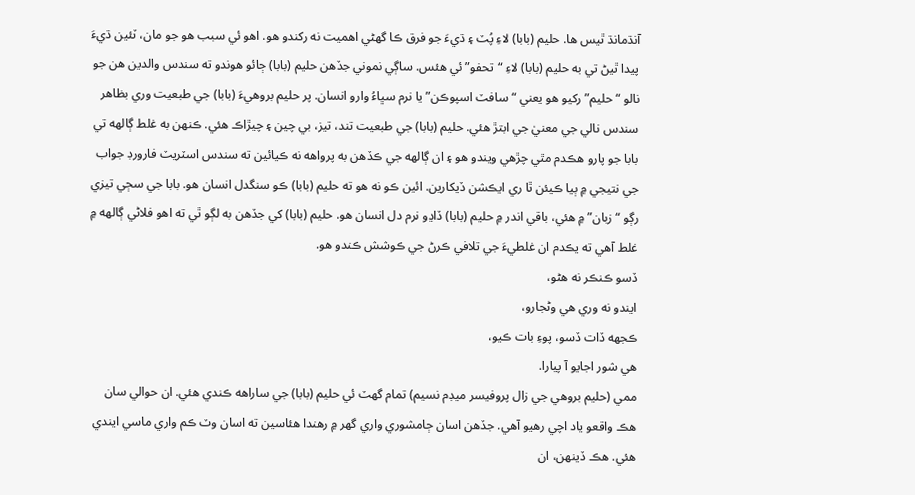آنڌمانڌ ٿيس ها. حليم (بابا) لاءِ پُٽ ۽ ڌيءَ جو فرق ڪا گهڻي اهميت نه رکندو هو. اهو ئي سبب هو جو مان، ٽئين ڌيءَ پيدا ٿيڻ تي به حليم (بابا) لاءِ “تحفو” ئي هئس. ساڳي نموني جڏهن حليم (بابا) ڄائو هوندو ته سندس والدين هن جو نالو “حليم” رکيو هو يعني “سافٽ اسپوڪن” يا نرم سڀاءُ وارو انسان. پر حليم بروهيءَ (بابا) جي طبعيت وري بظاهر سندس نالي جي معنيٰ جي ابتڙ هئي. حليم (بابا) جي طبعيت تند، تيز، بي چين ۽ چيڙاڪ هئي. ڪنهن به غلط ڳالهه تي بابا جو پارو هڪدم مٿي چڙهي ويندو هو ۽ ان ڳالهه جي ڪڏهن به پرواهه نه ڪيائين ته سندس اسٽريٽ فارورڊ جواب جي نتيجي ۾ ٻيا ڪيئن ٿا ري ايڪشن ڏيکارين. ائين ڪو نه هو ته حليم (بابا) ڪو سنگدل انسان هو. بابا جي سڄي تيزي رڳو “زبان” ۾ هئي، باقي اندر ۾ حليم (بابا) ڏاڍو نرم دل انسان هو. حليم (بابا) کي جڏهن به لڳو ٿي ته اهو فلاڻي ڳالهه ۾ غلط آهي ته يڪدم ان غلطيءَ جي تلافي ڪرڻ جي ڪوشش ڪندو هو.
ڏسو ڪنڪر نه هڻو،
ايندو نه وري هي وڻجارو،
ڪجهه ڏات ڏسو، پوءِ بات ڪيو،
هي شور اجايو آ پيارا.
ممي (حليم بروهي جي زال پروفيسر ميڊم نسيم) تمام گهٽ ئي حليم (بابا) جي ساراهه ڪندي هئي. ان حوالي سان هڪ واقعو ياد اچي رهيو آهي. جڏهن اسان ڄامشوري واري گهر ۾ رهندا هئاسين ته اسان وٽ ڪم واري ماسي ايندي هئي. هڪ ڏينهن، ان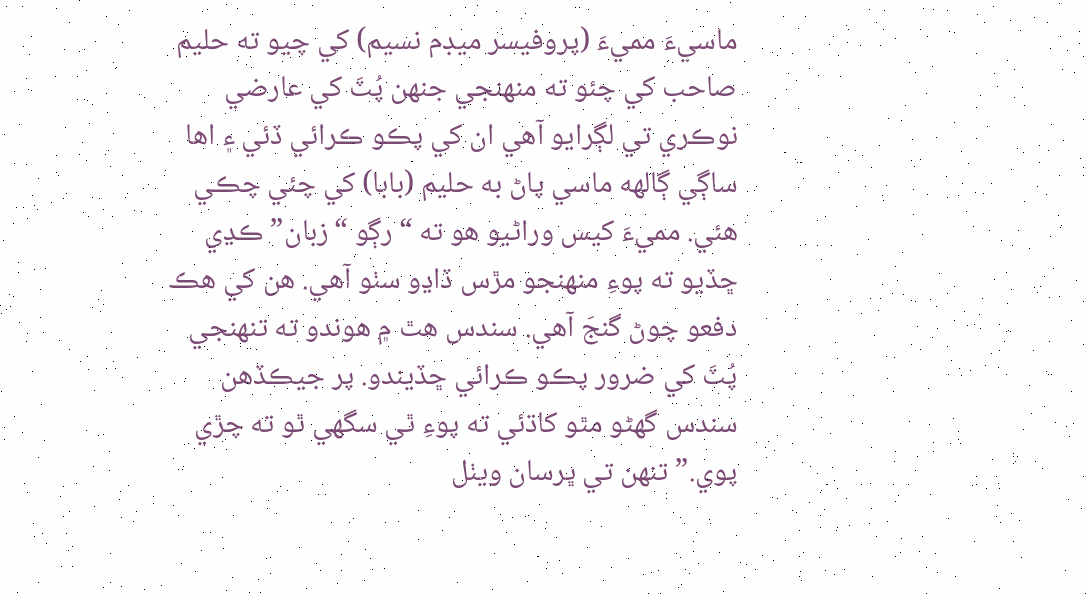ماسيءَ مميءَ (پروفيسر ميڊم نسيم) کي چيو ته حليم صاحب کي چئو ته منهنجي جنهن پُٽَ کي عارضي نوڪري تي لڳرايو آهي ان کي پڪو ڪرائي ڏئي ۽ اها ساڳي ڳالهه ماسي پاڻ به حليم (بابا) کي چئي چڪي هئي. مميءَ کيس وراڻيو هو ته “رڳو “زبان” ڪڍي ڇڏيو ته پوءِ منهنجو مڙس ڏاڍو سٺو آهي. هن کي هڪ دفعو چوڻ گنجَ آهي. سندس هٿ ۾ هوندو ته تنهنجي پُٽَ کي ضرور پڪو ڪرائي ڇڏيندو. پر جيڪڏهن سندس گهڻو مٿو کاڌئي ته پوءِ ٿي سگهي ٿو ته چڙي پوي.” تنهن تي ڀرسان ويٺل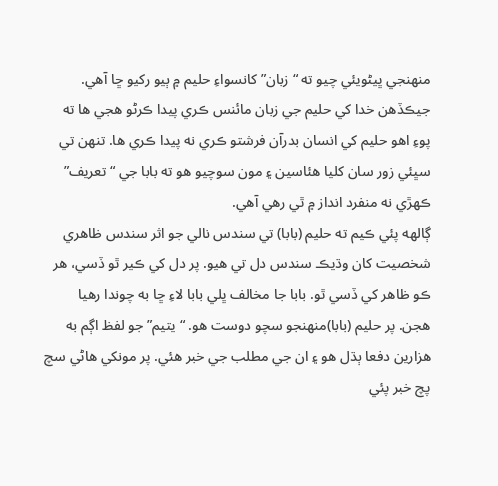منهنجي ڀيڻويئي چيو ته “زبان” کانسواءِ حليم ۾ ٻيو رکيو ڇا آهي. جيڪڏهن خدا کي حليم جي زبان مائنس ڪري پيدا ڪرڻو هجي ها ته پوءِ اهو حليم کي انسان بدرآن فرشتو ڪري نه پيدا ڪري ها. تنهن تي سڀئي زور سان کليا هئاسين ۽ مون سوچيو هو ته بابا جي “تعريف” ڪهڙي نه منفرد انداز ۾ ٿي رهي آهي.
ڳالهه پئي ڪيم ته حليم (بابا) تي سندس نالي جو اثر سندس ظاهري شخصيت کان وڌيڪ سندس دل تي هيو. پر دل کي ڪير ٿو ڏسي، هر ڪو ظاهر کي ڏسي ٿو. بابا جا مخالف ڀلي بابا لاءِ ڇا به چوندا رهيا هجن. پر حليم (بابا)منهنجو سچو دوست هو. “يتيم” جو لفظ اڳم به هزارين دفعا ٻڌل هو ۽ ان جي مطلب جي خبر هئي. پر مونکي هاڻي سچ پچ خبر پئي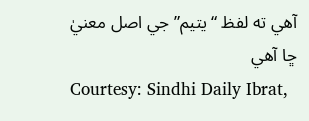آهي ته لفظ “يتيم” جي اصل معنيٰ ڇا آهي
Courtesy: Sindhi Daily Ibrat,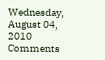Wednesday, August 04, 2010
Comments